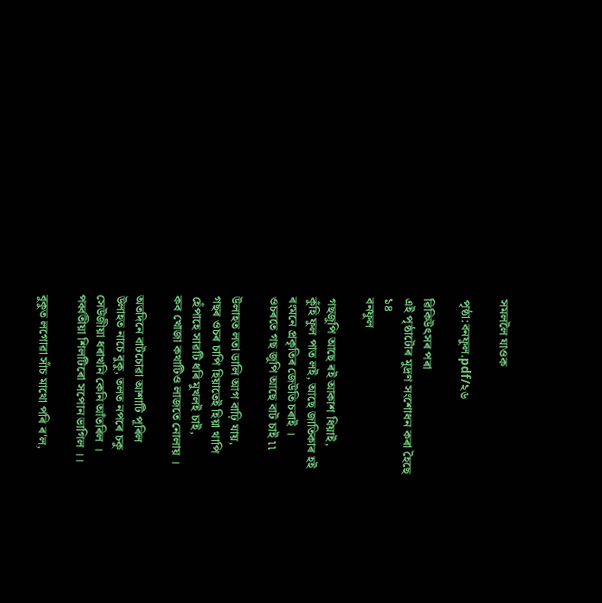সমললৈ যাওক

পৃষ্ঠা:বনফুল.pdf/২৬

ৱিকিউৎসৰ পৰা
এই পৃষ্ঠাটোৰ মুদ্ৰণ সংশোধন কৰা হৈছে
১৪
বনফুল

গছজুপি আছে ৰই আকাশ ধিয়াই,
কুঁহি ফুল পাত লই, আছে জাতিকাৰ হই
ৰংমনে প্ৰকৃতিৰ জেউতি চৰাই ।
ওচৰতে গছ জুপি আছে বাট চাই ৷৷

উলাহত লতা ডালি আগ বাঢ়ি যায়,
গছৰ ওচৰ চাপি হিয়াতেই হিয়া থাপি
হেঁপাহে সাৱটি ধৰি মুখলই চাই,
কব খোজা কথাটিও লাজতে নোলায় ।

অতদিনে বাটচোৱা আশাটি পূৰিল
উলাহত নাচে বুকু, তলত নপৰে চকু
সেউজীয়া ধৰাখনি কেনি আঁতৰিল ।
পৰ্ব্বতীয়া শিলটিৰো সপোন ভাগিল ।।

বুকুত লগোৱা সাঁচ মাথো পৰি ৰ'ল,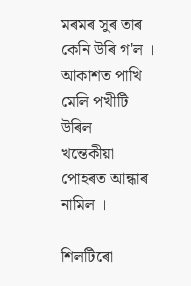মৰমৰ সুৰ তাৰ কেনি উৰি গ'ল ।
আকাশত পাখি মেলি পখীটি উৰিল
খন্তেকীয়া পোহৰত আন্ধাৰ নামিল ।

শিলটিৰো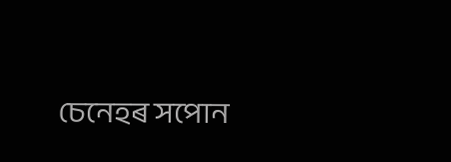চেনেহৰ সপোন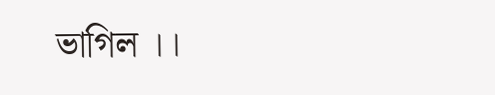ভাগিল ।।